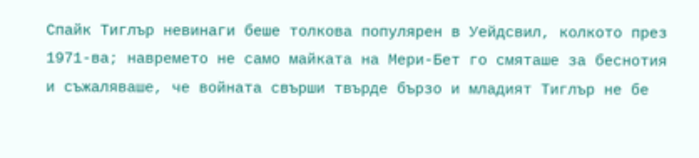Спайк Тиглър невинаги беше толкова популярен в Уейдсвил, колкото през 1971-ва; навремето не само майката на Мери-Бет го смяташе за беснотия и съжаляваше, че войната свърши твърде бързо и младият Тиглър не бе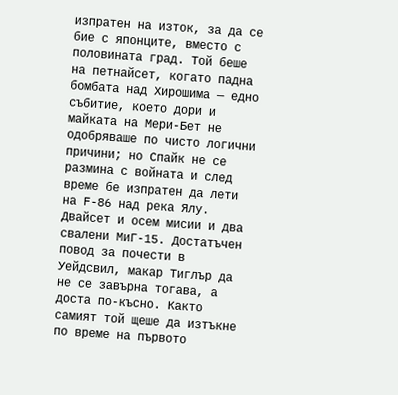изпратен на изток, за да се бие с японците, вместо с половината град. Той беше на петнайсет, когато падна бомбата над Хирошима — едно събитие, което дори и майката на Мери-Бет не одобряваше по чисто логични причини; но Спайк не се размина с войната и след време бе изпратен да лети на F-86 над река Ялу. Двайсет и осем мисии и два свалени МиГ-15. Достатъчен повод за почести в Уейдсвил, макар Тиглър да не се завърна тогава, а доста по-късно. Както самият той щеше да изтъкне по време на първото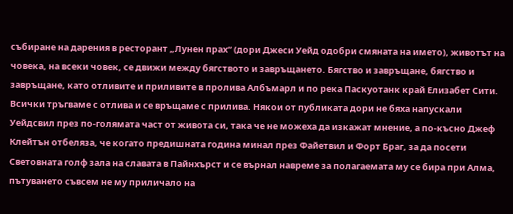събиране на дарения в ресторант „Лунен прах“ (дори Джеси Уейд одобри смяната на името), животът на човека, на всеки човек, се движи между бягството и завръщането. Бягство и завръщане, бягство и завръщане, като отливите и приливите в пролива Албъмарл и по река Паскуотанк край Елизабет Сити. Всички тръгваме с отлива и се връщаме с прилива. Някои от публиката дори не бяха напускали Уейдсвил през по-голямата част от живота си, така че не можеха да изкажат мнение, а по-късно Джеф Клейтън отбеляза, че когато предишната година минал през Файетвил и Форт Браг, за да посети Световната голф зала на славата в Пайнхърст и се върнал навреме за полагаемата му се бира при Алма, пътуването съвсем не му приличало на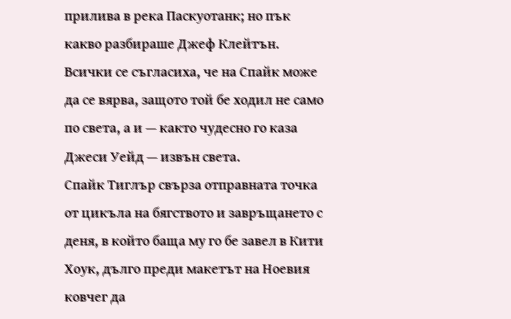прилива в река Паскуотанк; но пък какво разбираше Джеф Клейтън. Всички се съгласиха, че на Спайк може да се вярва, защото той бе ходил не само по света, а и — както чудесно го каза Джеси Уейд — извън света.
Спайк Тиглър свърза отправната точка от цикъла на бягството и завръщането с деня, в който баща му го бе завел в Кити Хоук, дълго преди макетът на Ноевия ковчег да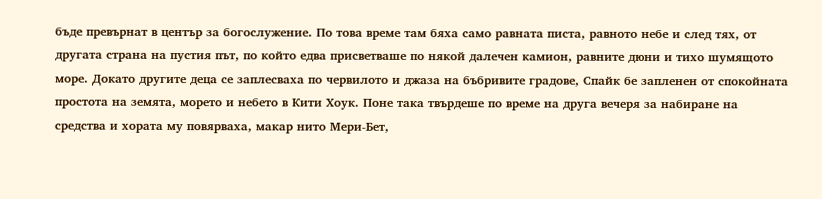бъде превърнат в център за богослужение. По това време там бяха само равната писта, равното небе и след тях, от другата страна на пустия път, по който едва присветваше по някой далечен камион, равните дюни и тихо шумящото море. Докато другите деца се заплесваха по червилото и джаза на бъбривите градове, Спайк бе запленен от спокойната простота на земята, морето и небето в Кити Хоук. Поне така твърдеше по време на друга вечеря за набиране на средства и хората му повярваха, макар нито Мери-Бет,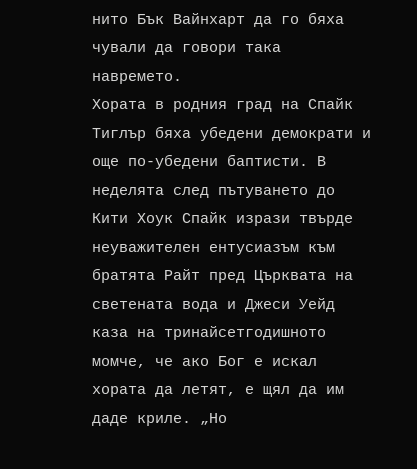нито Бък Вайнхарт да го бяха чували да говори така навремето.
Хората в родния град на Спайк Тиглър бяха убедени демократи и още по-убедени баптисти. В неделята след пътуването до Кити Хоук Спайк изрази твърде неуважителен ентусиазъм към братята Райт пред Църквата на светената вода и Джеси Уейд каза на тринайсетгодишното момче, че ако Бог е искал хората да летят, е щял да им даде криле. „Но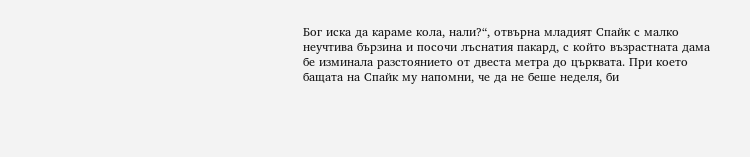Бог иска да караме кола, нали?“, отвърна младият Спайк с малко неучтива бързина и посочи лъснатия пакард, с който възрастната дама бе изминала разстоянието от двеста метра до църквата. При което бащата на Спайк му напомни, че да не беше неделя, би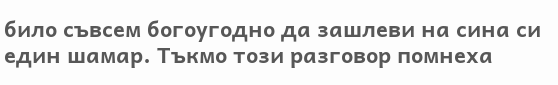било съвсем богоугодно да зашлеви на сина си един шамар. Тъкмо този разговор помнеха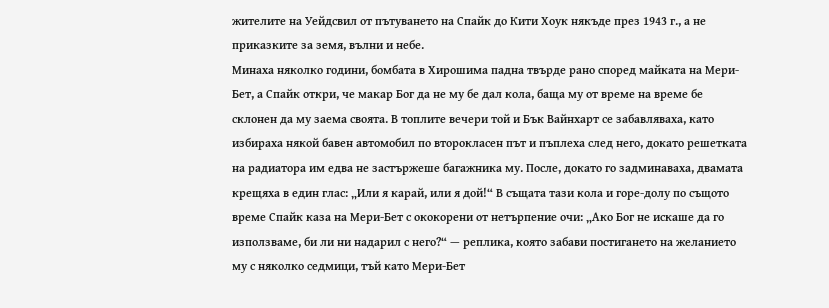жителите на Уейдсвил от пътуването на Спайк до Кити Хоук някъде през 1943 г., а не приказките за земя, вълни и небе.
Минаха няколко години, бомбата в Хирошима падна твърде рано според майката на Мери-Бет, а Спайк откри, че макар Бог да не му бе дал кола, баща му от време на време бе склонен да му заема своята. В топлите вечери той и Бък Вайнхарт се забавляваха, като избираха някой бавен автомобил по второкласен път и пъплеха след него, докато решетката на радиатора им едва не застържеше багажника му. После, докато го задминаваха, двамата крещяха в един глас: „Или я карай, или я дой!“ В същата тази кола и горе-долу по същото време Спайк каза на Мери-Бет с ококорени от нетърпение очи: „Ако Бог не искаше да го използваме, би ли ни надарил с него?“ — реплика, която забави постигането на желанието му с няколко седмици, тъй като Мери-Бет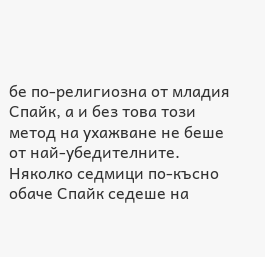бе по-религиозна от младия Спайк, а и без това този метод на ухажване не беше от най-убедителните. Няколко седмици по-късно обаче Спайк седеше на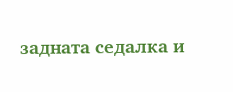задната седалка и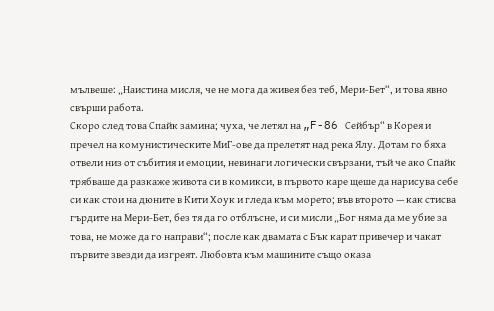мълвеше: „Наистина мисля, че не мога да живея без теб, Мери-Бет“, и това явно свърши работа.
Скоро след това Спайк замина; чуха, че летял на „F-86 Сейбър“ в Корея и пречел на комунистическите МиГ-ове да прелетят над река Ялу. Дотам го бяха отвели низ от събития и емоции, невинаги логически свързани, тъй че ако Спайк трябваше да разкаже живота си в комикси, в първото каре щеше да нарисува себе си как стои на дюните в Кити Хоук и гледа към морето; във второто — как стисва гърдите на Мери-Бет, без тя да го отблъсне, и си мисли „Бог няма да ме убие за това, не може да го направи“; после как двамата с Бък карат привечер и чакат първите звезди да изгреят. Любовта към машините също оказа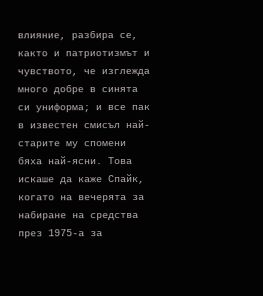влияние, разбира се, както и патриотизмът и чувството, че изглежда много добре в синята си униформа; и все пак в известен смисъл най-старите му спомени бяха най-ясни. Това искаше да каже Спайк, когато на вечерята за набиране на средства през 1975-а за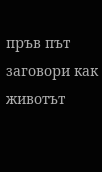пръв път заговори как животът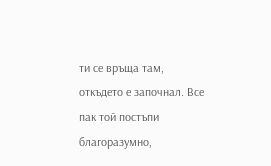ти се връща там, откъдето е започнал. Все пак той постъпи благоразумно,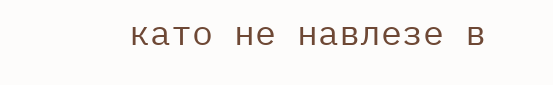като не навлезе в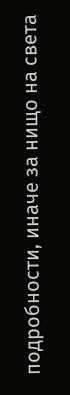подробности, иначе за нищо на света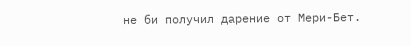не би получил дарение от Мери-Бет.